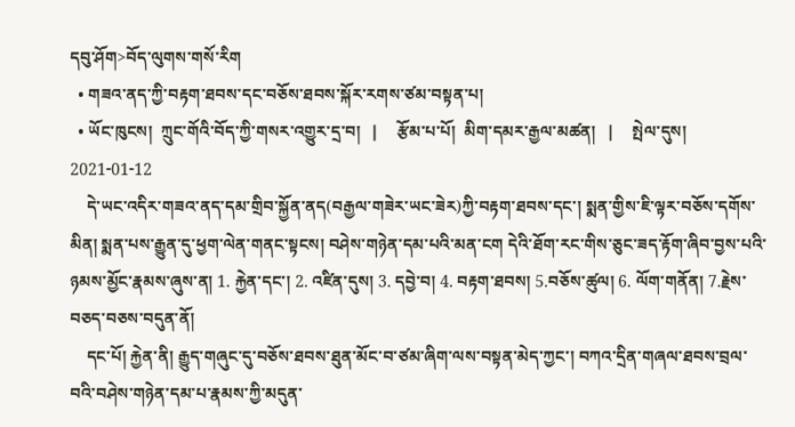དབུ་ཤོག>བོད་ལུགས་གསོ་རིག
  • གཟའ་ནད་ཀྱི་བརྟག་ཐབས་དང་བཅོས་ཐབས་སྐོར་རགས་ཙམ་བསྟན་པ།
  • ཡོང་ཁུངས།  ཀྲུང་གོའི་བོད་ཀྱི་གསར་འགྱུར་དྲ་བ།   |     རྩོམ་པ་པོ།  མིག་དམར་རྒྱལ་མཚན།   |     སྤེལ་དུས།  2021-01-12
    དེ་ཡང་འདིར་གཟའ་ནད་དམ་གྲིབ་སྐྱོན་ནད(བརྒྱལ་གཟེར་ཡང་ཟེར)ཀྱི་བརྟག་ཐབས་དང་། སྨན་གྱིས་ཇི་ལྟར་བཅོས་དགོས་མིན། སྨན་པས་རྒྱུན་དུ་ཕྱག་ལེན་གནང་སྟངས། བཤེས་གཉེན་དམ་པའི་མན་ངག དེའི་ཐོག་རང་གིས་ཅུང་ཟད་རྟོག་ཞིབ་བྱས་པའི་ཉམས་མྱོང་རྣམས་ཞུས་ན། 1. རྐྱེན་དང་། 2. འཛིན་དུས། 3. དབྱེ་བ། 4. བརྟག་ཐབས། 5.བཅོས་ཚུལ། 6. ལོག་གནོན། 7.རྗེས་བཅད་བཅས་བདུན་ནོ།
    དང་པོ། རྐྱེན་ནི། རྒྱུད་གཞུང་དུ་བཅོས་ཐབས་ཐུན་མོང་བ་ཙམ་ཞིག་ལས་བསྟན་མེད་ཀྱང་། བཀའ་དྲིན་གཞལ་ཐབས་བྲལ་བའི་བཤེས་གཉེན་དམ་པ་རྣམས་ཀྱི་མདུན་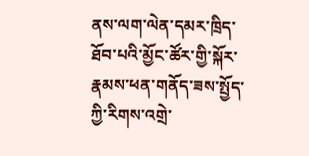ནས་ལག་ལེན་དམར་ཁྲིད་ཐོབ་པའི་མྱོང་ཚོར་གྱི་སྐོར་རྣམས་ཕན་གནོད་ཟས་སྤྱོད་ཀྱི་རིགས་འགྲེ་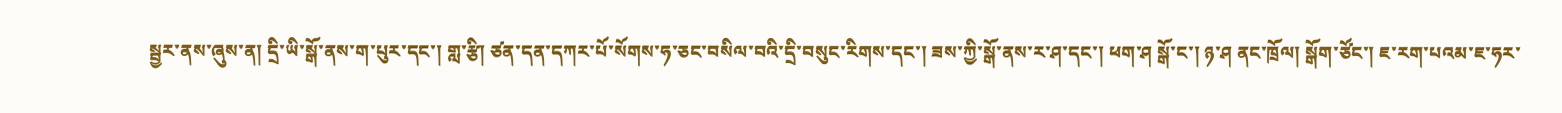སྦྱར་ནས་ཞུས་ན། དྲི་ཡི་སྒོ་ནས་ག་པུར་དང་། གླ་རྩི། ཙན་དན་དཀར་པོ་སོགས་ཧ་ཅང་བསིལ་བའི་དྲི་བསུང་རིགས་དང་། ཟས་ཀྱི་སྒོ་ནས་ར་ཤ་དང་། ཕག་ཤ སྒོ་ང་། ཉ་ཤ ནང་ཁྲོལ། སྒོག་ཙོང་། ཇ་རག་པའམ་ཇ་ཧར་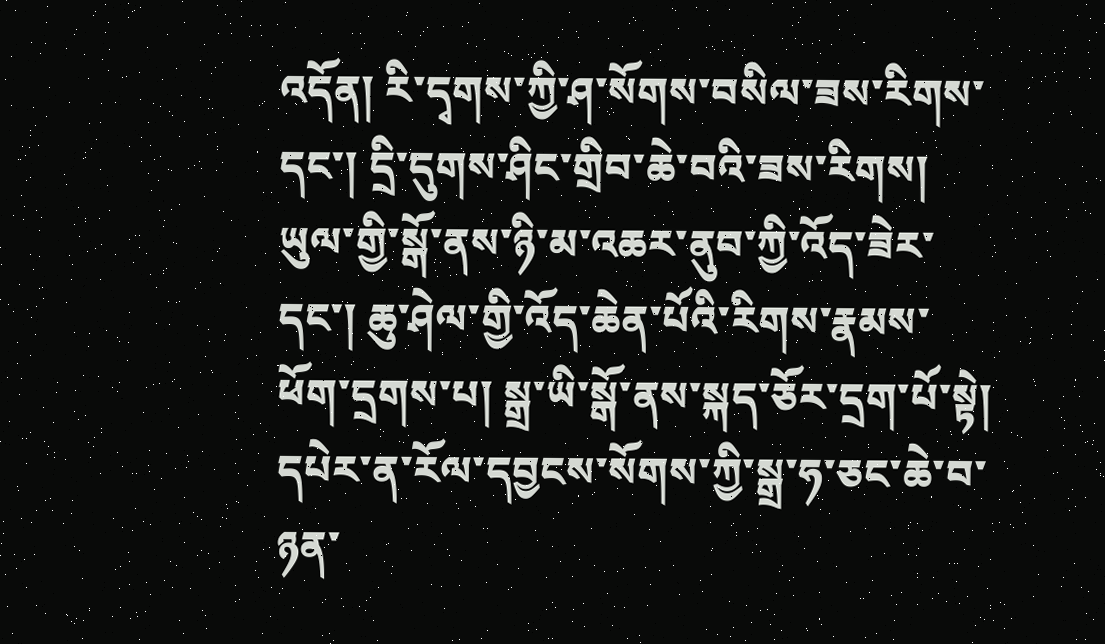འདོན། རི་དྭགས་ཀྱི་ཤ་སོགས་བསིལ་ཟས་རིགས་དང་། དྲི་དུགས་ཤིང་གྲིབ་ཆེ་བའི་ཟས་རིགས། ཡུལ་གྱི་སྒོ་ནས་ཉི་མ་འཆར་ནུབ་ཀྱི་འོད་ཟེར་དང་། ཆུ་ཤེལ་གྱི་འོད་ཆེན་པོའི་རིགས་རྣམས་ཕོག་དྲགས་པ། སྒྲ་ཡི་སྒོ་ནས་སྐད་ཅོར་དྲག་པོ་སྟེ། དཔེར་ན་རོལ་དབྱངས་སོགས་ཀྱི་སྒྲ་ཧ་ཅང་ཆེ་བ་ཉན་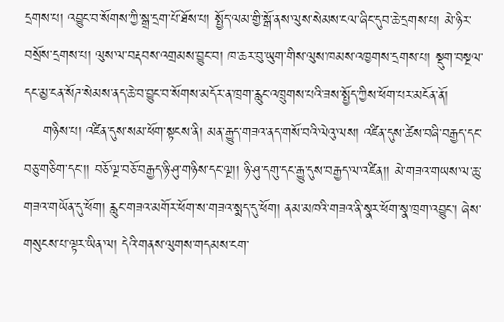དྲགས་པ། འབྱུང་བ་སོགས་ཀྱི་སྒྲ་དྲག་པོ་ཐོས་པ། སྤྱོད་ལམ་གྱི་སྒོ་ནས་ལུས་སེམས་ངལ་ཞིང་དུབ་ཆེ་དྲགས་པ། མེ་ཉིར་བསྲོས་དྲགས་པ། ལུས་ལ་བརྡབས་འགྲམས་བྱུང་བ། ཁ་ཆར་བུ་ཡུག་གིས་ལུས་ཁམས་འཁྱགས་དྲགས་པ། སྡུག་བསྔལ་དང་མྱ་ངན་སོཌ་སེམས་ནད་ཆེ་བ་བྱུང་བ་སོགས་མདོར་ན་ཁྲག་རླུང་འཁྲུགས་པའི་ཟས་སྤྱོད་ཀྱིས་ཕོག་པར་མངོན་ནོ།
    གཉིས་པ། འཛིན་དུས་སམ་ཕོག་སྟངས་ནི། མན་རྒྱུད་གཟའ་ནད་གསོ་བའི་ལེའུ་ལས། འཛིན་དུས་ཚེས་བཞི་བརྒྱད་དང་བཅུ་གཅིག་དང་།། བཅོ་ལྔ་བཅོ་བརྒྱད་ཉི་ཤུ་གཉིས་དང་ལྔ།། ཉི་ཤུ་དགུ་དང་རྒྱུ་དུས་བརྒྱད་ལ་འཛིན།། མེ་གཟའ་གཡས་ལ་ཆུ་གཟའ་གཡོན་དུ་ཕོག། རླུང་གཟའ་མགོར་ཕོག་ས་གཟའ་སྨད་དུ་ཕོག། ནམ་མཁའི་གཟའ་ནི་སྣར་ཕོག་སྣ་ཁྲག་འབྱུང་། ཞེས་གསུངས་པ་ལྟར་ཡིན་ལ། དེའི་གནས་ལུགས་གདམས་ངག་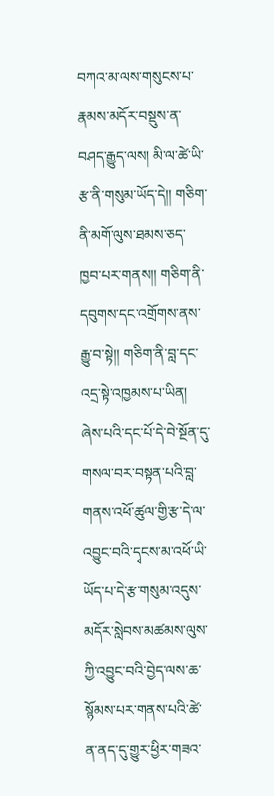བཀའ་མ་ལས་གསུངས་པ་རྣམས་མདོར་བསྡུས་ན་བཤད་རྒྱུད་ལས། མི་ལ་ཚེ་ཡི་རྩ་ནི་གསུམ་ཡོད་དེ།། གཅིག་ནི་མགོ་ལུས་ཐམས་ཅད་ཁྱབ་པར་གནས།། གཅིག་ནི་དབུགས་དང་འགྲོགས་ནས་རྒྱུ་བ་སྟེ།། གཅིག་ནི་བླ་དང་འདྲ་སྟེ་འཁྱམས་པ་ཡིན། ཞེས་པའི་དང་པོ་དེ་བེ་སྔོན་དུ་གསལ་བར་བསྟན་པའི་བླ་གནས་འཕོ་ཚུལ་གྱི་རྩ་དེ་ལ་འབྱུང་བའི་དྭངས་མ་འཕོ་ཡི་ཡོད་པ་དེ་རྩ་གསུམ་འདུས་མདོར་སླེབས་མཚམས་ལུས་ཀྱི་འབྱུང་བའི་བྱེད་ལས་ཆ་སྙོམས་པར་གནས་པའི་ཚེ་ན་ནད་དུ་གྱུར་ཕྱིར་གཟའ་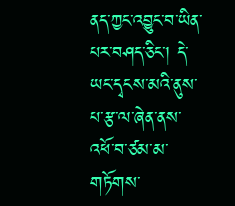ནད་ཀྱང་འབྱུང་བ་ཡིན་པར་བཤད་ཅིང་། དེ་ཡང་དྭངས་མའི་ནུས་པ་རྩ་ལ་ཞེན་ནས་འཕོ་བ་ཙམ་མ་གཏོགས་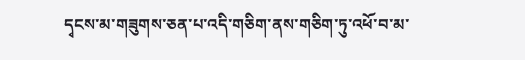དྭངས་མ་གཟུགས་ཅན་པ་འདི་གཅིག་ནས་གཅིག་ཏུ་འཕོ་བ་མ་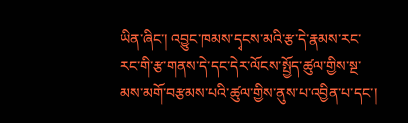ཡིན་ཞིང་། འབྱུང་ཁམས་དྭངས་མའི་རྩ་དེ་རྣམས་རང་རང་གི་རྩ་གནས་དེ་དང་དེར་ལོངས་སྤྱོད་ཚུལ་གྱིས་སྔ་མས་མགོ་བརྩམས་པའི་ཚུལ་གྱིས་ནུས་པ་འབྱིན་པ་དང་།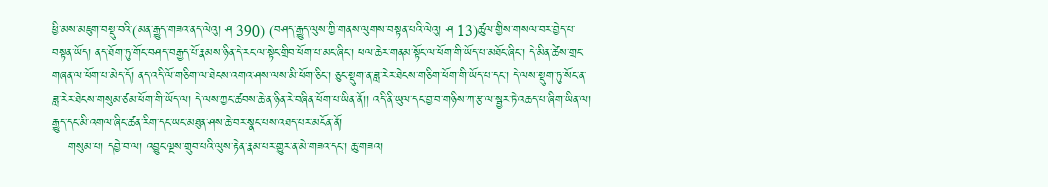ཕྱི་མས་མཇུག་བསྡུ་བའི་(མན་རྒྱུད་གཟའ་ནད་ལེའུ། ཤ 390) (བཤད་རྒྱུད་ལུས་ཀྱི་གནས་ལུགས་བསྟན་པའི་ལེའུ། ཤ 13)ཚུལ་གྱིས་གསལ་བར་བྱེད་པ་བསྟན་ཡོད། ནད་ཐོག་ཏུ་གོང་བཤད་བརྒྱད་པོ་རྣམས་ཉིན་དེ་རང་ལ་སྟེང་གྲིབ་ཕོག་པ་མང་ཞིང་། ཕལ་ཆེར་གནམ་སྟོང་ལ་ཕོག་གི་ཡོད་པ་མཐོང་ཞིང་། དེ་མིན་ཚེས་གྲང་གཞན་ལ་ཕོག་པ་མེད་དོ། ནད་འདི་ལོ་གཅིག་ལ་ཐེངས་འགའ་ཤས་ལས་མི་ཕོག་ཅིང་། ཅུང་སྡུག་ན་ཟླ་རེར་ཐེངས་གཅིག་ཕོག་གི་ཡོད་པ་དང་། དེ་ལས་སྡུག་ཏུ་སོང་ན་ཟླ་རེར་ཐེངས་གསུམ་ཙམ་ཕོག་གི་ཡོད་ལ། དེ་ལས་ཀྱང་ཚབས་ཆེ་ན་ཉིན་རེ་བཞིན་ཕོག་པ་ཡིན་ནོ།། འདི་ནི་ཡུལ་དང་བྱ་བ་གཉིས་ཀ་རྩ་ལ་སྦྱར་ཏེ་འཆད་པ་ཞིག་ཡིན་ལ། རྒྱུད་དང་མི་འགལ་ཞིང་ཚན་རིག་དང་ཡང་མཐུན་ཤས་ཆེ་བར་སྣང་པས་འཐད་པར་མངོན་ནོ།
    གསུམ་པ། དབྱེ་བ་ལ། འབྱུང་ལྔས་གྲུབ་པའི་ལུས་རྟེན་རྣམ་པར་གྱུར་ན་མེ་གཟའ་དང་། ཆུ་གཟའ།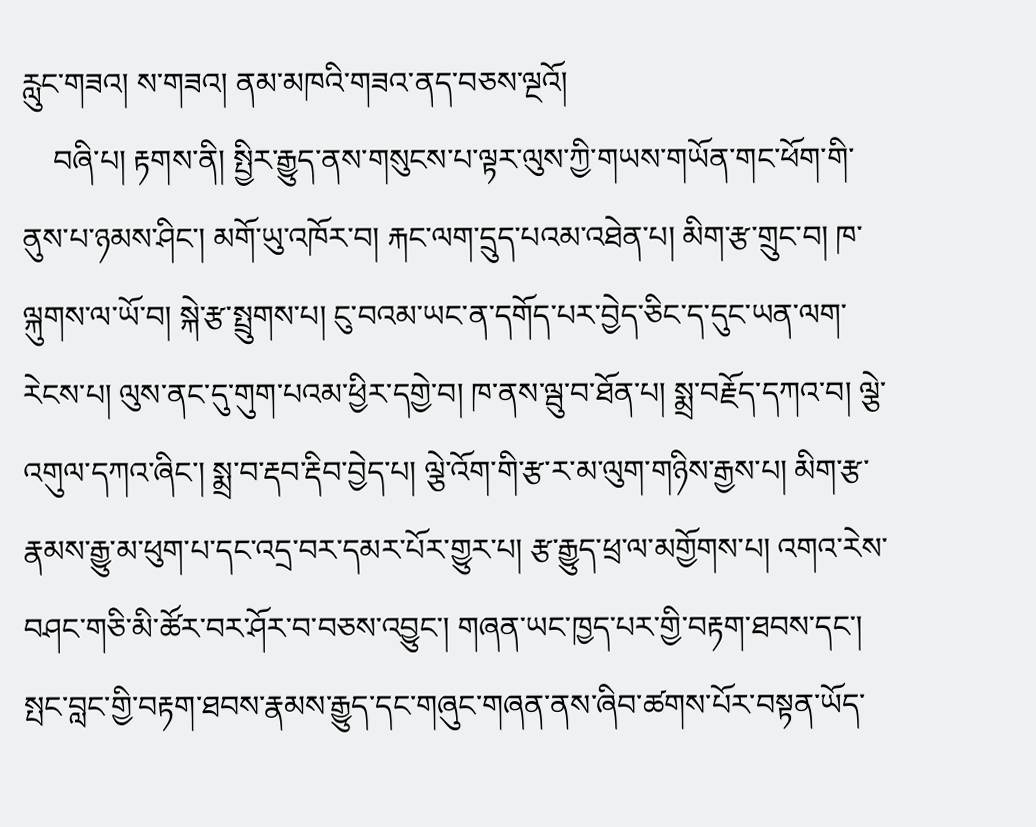རླུང་གཟའ། ས་གཟའ། ནམ་མཁའི་གཟའ་ནད་བཅས་ལྔའོ།
    བཞི་པ། རྟགས་ནི། སྤྱིར་རྒྱུད་ནས་གསུངས་པ་ལྟར་ལུས་ཀྱི་གཡས་གཡོན་གང་ཕོག་གི་ནུས་པ་ཉམས་ཤིང་། མགོ་ཡུ་འཁོར་བ། རྐང་ལག་དྲུད་པའམ་འཐེན་པ། མིག་རྩ་གྲུང་བ། ཁ་ལྐུགས་ལ་ཡོ་བ། སྐེ་རྩ་སྤྲུགས་པ། ངུ་བའམ་ཡང་ན་དགོད་པར་བྱེད་ཅིང་ད་དུང་ཡན་ལག་རེངས་པ། ལུས་ནང་དུ་གུག་པའམ་ཕྱིར་དགྱེ་བ། ཁ་ནས་ལྦུ་བ་ཐོན་པ། སྨྲ་བརྗོད་དཀའ་བ། ལྕེ་འགུལ་དཀའ་ཞིང་། སྨྲ་བ་རྡབ་རྡིབ་བྱེད་པ། ལྕེ་འོག་གི་རྩ་ར་མ་ལུག་གཉིས་རྒྱས་པ། མིག་རྩ་རྣམས་རྒྱུ་མ་ཕུག་པ་དང་འདྲ་བར་དམར་པོར་གྱུར་པ། རྩ་རྒྱུད་ཕྲ་ལ་མགྱོགས་པ། འགའ་རེས་བཤང་གཅི་མི་ཚོར་བར་ཤོར་བ་བཅས་འབྱུང་། གཞན་ཡང་ཁྱད་པར་གྱི་བརྟག་ཐབས་དང་། སྤང་བླང་གྱི་བརྟག་ཐབས་རྣམས་རྒྱུད་དང་གཞུང་གཞན་ནས་ཞིབ་ཚགས་པོར་བསྟན་ཡོད་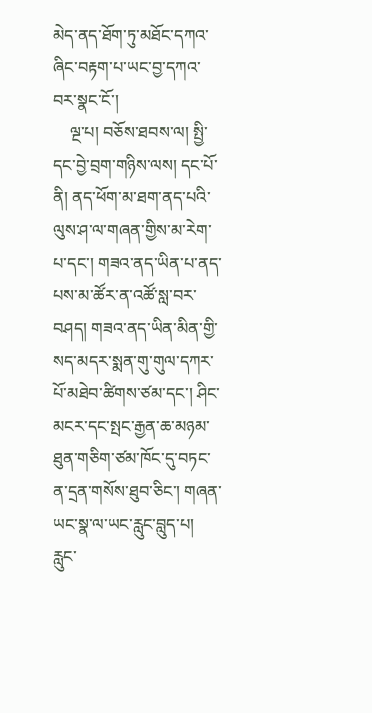མེད་ནད་ཐོག་ཏུ་མཐོང་དཀའ་ཞིང་བརྟག་པ་ཡང་བྱ་དཀའ་བར་སྣང་ངོ་།
    ལྔ་པ། བཅོས་ཐབས་ལ། སྤྱི་དང་བྱེ་བྲག་གཉིས་ལས། དང་པོ་ནི། ནད་ཕོག་མ་ཐག་ནད་པའི་ལུས་ཤ་ལ་གཞན་གྱིས་མ་རེག་པ་དང་། གཟའ་ནད་ཡིན་པ་ནད་པས་མ་ཚོར་ན་འཚོ་སླ་བར་བཤད། གཟའ་ནད་ཡིན་མིན་གྱི་སད་མདར་སྨན་གུ་གུལ་དཀར་པོ་མཐེབ་ཚིགས་ཙམ་དང་། ཤིང་མངར་དང་སྤང་རྒྱན་ཆ་མཉམ་ཐུན་གཅིག་ཙམ་ཁོང་དུ་བཏང་ན་དྲན་གསོས་ཐུབ་ཅིང་། གཞན་ཡང་སྣ་ལ་ཡང་རླུང་བླུད་པ། རླུང་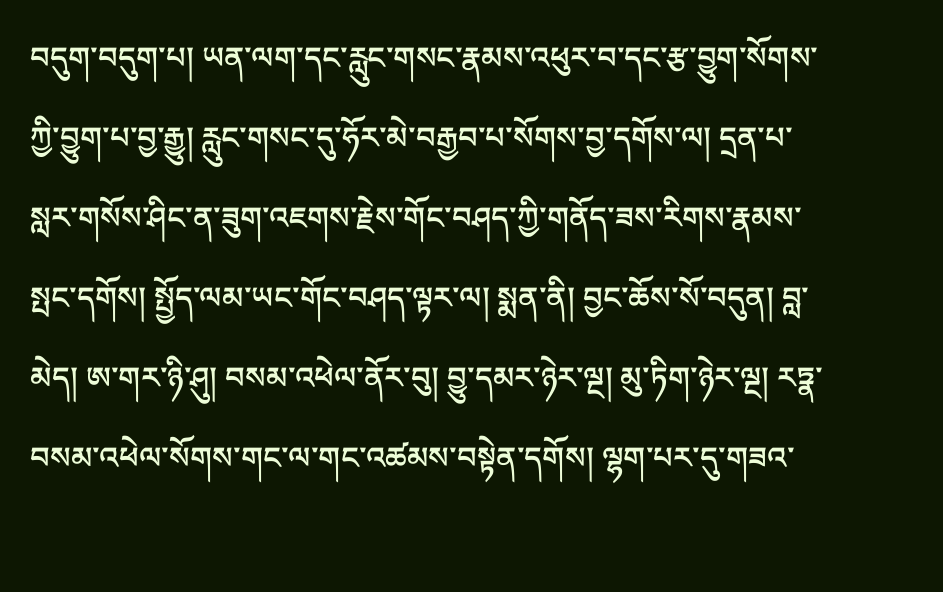བདུག་བདུག་པ། ཡན་ལག་དང་རླུང་གསང་རྣམས་འཕུར་བ་དང་རྩ་བྱུག་སོགས་ཀྱི་བྱུག་པ་བྱ་རྒྱུ། རླུང་གསང་དུ་ཧོར་མེ་བརྒྱབ་པ་སོགས་བྱ་དགོས་ལ། དྲན་པ་སླར་གསོས་ཤིང་ན་ཟུག་འཇགས་རྗེས་གོང་བཤད་ཀྱི་གནོད་ཟས་རིགས་རྣམས་སྤང་དགོས། སྤྱོད་ལམ་ཡང་གོང་བཤད་ལྟར་ལ། སྨན་ནི། བྱང་ཆོས་སོ་བདུན། བླ་མེད། ཨ་གར་ཉི་ཤུ། བསམ་འཕེལ་ནོར་བུ། བྱུ་དམར་ཉེར་ལྔ། མུ་ཏིག་ཉེར་ལྔ། རཏྣ་བསམ་འཕེལ་སོགས་གང་ལ་གང་འཚམས་བསྟེན་དགོས། ལྷག་པར་དུ་གཟའ་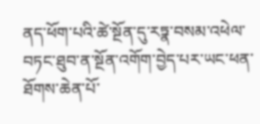ནད་ཕོག་པའི་ཚེ་སྔོན་དུ་རཏྣ་བསམ་འཕེལ་བཏང་ཐུབ་ན་སྔོན་འགོག་བྱེད་པར་ཡང་ཕན་ཐོགས་ཆེན་པོ་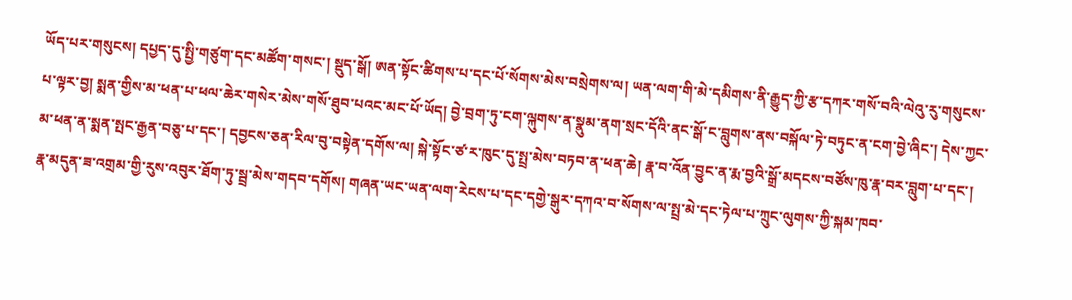ཡོད་པར་གསུངས། དཔྱད་དུ་སྤྱི་གཙུག་དང་མཚོག་གསང་། སྡུད་སྒོ། ཨན་སྟོང་ཚིགས་པ་དང་པོ་སོགས་མེས་བསྲེགས་ལ། ཡན་ལག་གི་མེ་དམིགས་ནི་རྒྱུད་ཀྱི་རྩ་དཀར་གསོ་བའི་ལེའུ་རུ་གསུངས་པ་ལྟར་བྱ། སྨན་གྱིས་མ་ཕན་པ་ཕལ་ཆེར་གསེར་མེས་གསོ་ཐུབ་པའང་མང་པོ་ཡོད། བྱེ་བྲག་ཏུ་ངག་ལྐུགས་ན་སྣུམ་ནག་སྲང་དོའི་ནང་སྒོ་ང་བླུགས་ནས་བསྐོལ་ཏེ་བཏུང་ན་ངག་བྱེ་ཞིང་། དེས་ཀྱང་མ་ཕན་ན་སྨན་སྤང་རྒྱན་བཅུ་པ་དང་། དབྱངས་ཅན་རིལ་བུ་བསྟེན་དགོས་ལ། སྐེ་སྟོང་ཙ་ར་ཁུང་དུ་སྤྲ་མེས་བཏབ་ན་ཕན་ཆེ། རྣ་བ་འོན་བྱུང་ན་རྨ་བྱའི་སྒྲོ་མདངས་བཙོས་ཁུ་རྣ་བར་བླུག་པ་དང་། རྣ་མདུན་ཟ་འགྲམ་གྱི་རུས་འབུར་ཐོག་ཏུ་སྦྲ་མེས་གདབ་དགོས། གཞན་ཡང་ཡན་ལག་རེངས་པ་དང་དགྱེ་སྒུར་དཀའ་བ་སོགས་ལ་སྤྲ་མེ་དང་ཏེལ་པ་ཀྲུང་ལུགས་ཀྱི་སྐམ་ཁབ་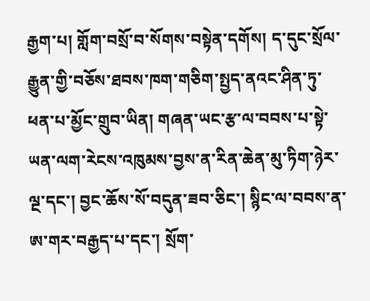རྒྱག་པ། གློག་བསྲོ་བ་སོགས་བསྟེན་དགོས། ད་དུང་སྲོལ་རྒྱུན་གྱི་བཅོས་ཐབས་ཁག་གཅིག་སྤྱད་ནའང་ཤིན་ཏུ་ཕན་པ་མྱོང་གྲུབ་ཡིན། གཞན་ཡང་རྩ་ལ་བབས་པ་སྟེ་ཡན་ལག་རེངས་འཁུམས་བྱས་ན་རིན་ཆེན་མུ་ཏིག་ཉེར་ལྔ་དང་། བྱང་ཆོས་སོ་བདུན་ཟབ་ཅིང་། སྙིང་ལ་བབས་ན་ཨ་གར་བརྒྱད་པ་དང་། སྲོག་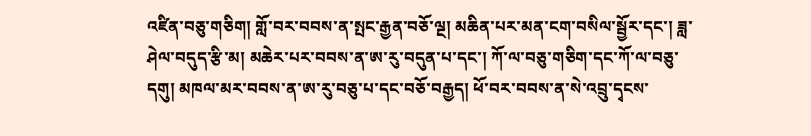འཛིན་བཅུ་གཅིག། གློ་བར་བབས་ན་སྤང་རྒྱན་བཅོ་ལྔ། མཆིན་པར་མན་ངག་བསིལ་སྦྱོར་དང་། ཟླ་ཤེལ་བདུད་རྩི་མ། མཆེར་པར་བབས་ན་ཨ་རུ་བདུན་པ་དང་། ཀོ་ལ་བཅུ་གཅིག་དང་ཀོ་ལ་བཅུ་དགུ། མཁལ་མར་བབས་ན་ཨ་རུ་བཅུ་པ་དང་བཅོ་བརྒྱད། ཕོ་བར་བབས་ན་སེ་འབྲུ་དྭངས་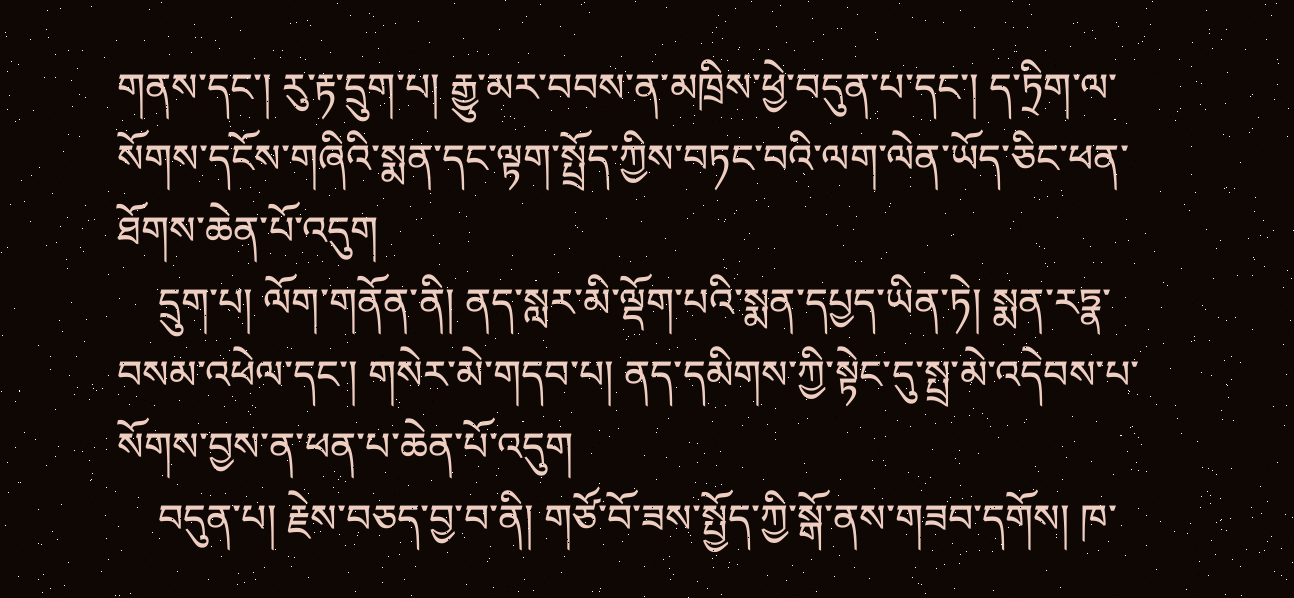གནས་དང་། རུ་རྟ་དྲུག་པ། རྒྱུ་མར་བབས་ན་མཁྲིས་ཕྱེ་བདུན་པ་དང་། ད་ཏྲིག་ལ་སོགས་དངོས་གཞིའི་སྨན་དང་ལྟག་སྤྲོད་ཀྱིས་བཏང་བའི་ལག་ལེན་ཡོད་ཅིང་ཕན་ཐོགས་ཆེན་པོ་འདུག
    དྲུག་པ། ལོག་གནོན་ནི། ནད་སླར་མི་ལྡོག་པའི་སྨན་དཔྱད་ཡིན་ཏེ། སྨན་རཏྣ་བསམ་འཕེལ་དང་། གསེར་མེ་གདབ་པ། ནད་དམིགས་ཀྱི་སྟེང་དུ་སྤྲ་མེ་འདེབས་པ་སོགས་བྱས་ན་ཕན་པ་ཆེན་པོ་འདུག
    བདུན་པ། རྗེས་བཅད་བྱ་བ་ནི། གཙོ་བོ་ཟས་སྤྱོད་ཀྱི་སྒོ་ནས་གཟབ་དགོས། ཁ་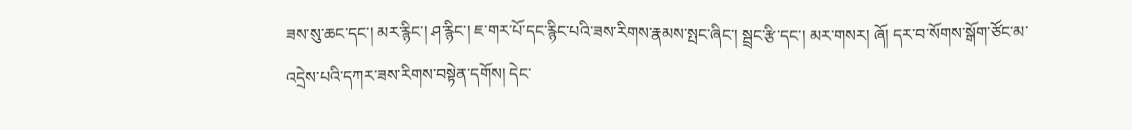ཟས་སུ་ཆང་དང་། མར་རྙིང་། ཤ་རྙིང་། ཇ་གར་པོ་དང་རྙིང་པའི་ཟས་རིགས་རྣམས་སྤང་ཞིང་། སྦྲང་རྩི་དང་། མར་གསར། ཞོ། དར་བ་སོགས་སྒོག་ཙོང་མ་འདྲེས་པའི་དཀར་ཟས་རིགས་བསྟེན་དགོས། དེང་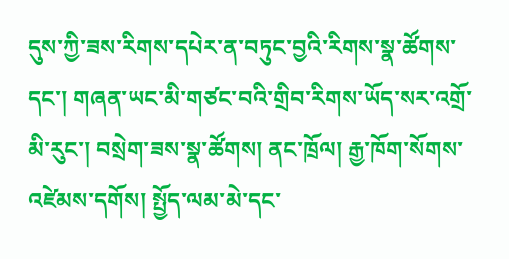དུས་ཀྱི་ཟས་རིགས་དཔེར་ན་བཏུང་བྱའི་རིགས་སྣ་ཚོགས་དང་། གཞན་ཡང་མི་གཙང་བའི་གྲིབ་རིགས་ཡོད་སར་འགྲོ་མི་རུང་། བསྲེག་ཟས་སྣ་ཚོགས། ནང་ཁྲོལ། རྒྱ་ཁོག་སོགས་འཛེམས་དགོས། སྤྱོད་ལམ་མེ་དང་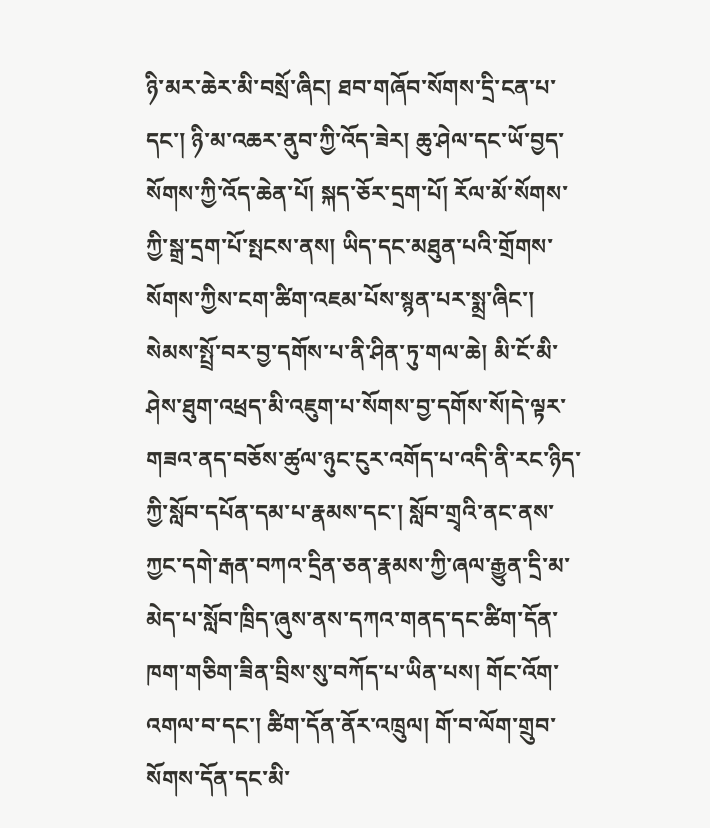ཉི་མར་ཆེར་མི་བསྲོ་ཞིང། ཐབ་གཞོབ་སོགས་དྲི་ངན་པ་དང་། ཉི་མ་འཆར་ནུབ་ཀྱི་འོད་ཟེར། ཆུ་ཤེལ་དང་ཡོ་བྱད་སོགས་ཀྱི་འོད་ཆེན་པོ། སྐད་ཅོར་དྲག་པོ། རོལ་མོ་སོགས་ཀྱི་སྒྲ་དྲག་པོ་སྤངས་ནས། ཡིད་དང་མཐུན་པའི་གྲོགས་སོགས་ཀྱིས་ངག་ཚིག་འཇམ་པོས་སྙན་པར་སྨྲ་ཞིང་། སེམས་སྤྲོ་བར་བྱ་དགོས་པ་ནི་ཤིན་ཏུ་གལ་ཆེ། མི་ངོ་མི་ཤེས་ཐུག་འཕྲད་མི་འཇུག་པ་སོགས་བྱ་དགོས་སོ།དེ་ལྟར་གཟའ་ནད་བཅོས་ཚུལ་ཉུང་ངུར་འགོད་པ་འདི་ནི་རང་ཉིད་ཀྱི་སློབ་དཔོན་དམ་པ་རྣམས་དང་། སློབ་གྲྭའི་ནང་ནས་ཀྱང་དགེ་རྒན་བཀའ་དྲིན་ཅན་རྣམས་ཀྱི་ཞལ་རྒྱུན་དྲི་མ་མེད་པ་སློབ་ཁྲིད་ཞུས་ནས་དཀའ་གནད་དང་ཚིག་དོན་ཁག་གཅིག་ཟིན་བྲིས་སུ་བཀོད་པ་ཡིན་པས། གོང་འོག་འགལ་བ་དང་། ཚིག་དོན་ནོར་འཁྲུལ། གོ་བ་ལོག་གྲུབ་སོགས་དོན་དང་མི་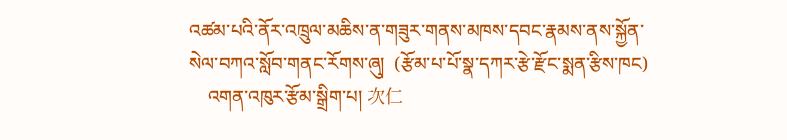འཚམ་པའི་ནོར་འཁྲུལ་མཆིས་ན་གཟུར་གནས་མཁས་དབང་རྣམས་ནས་སྐྱོན་སེལ་བཀའ་སློབ་གནང་རོགས་ཞུ།  (རྩོམ་པ་པོ་སྣ་དཀར་རྩེ་རྫོང་སྨན་རྩིས་ཁང)
    འགན་འཁུར་རྩོམ་སྒྲིག་པ། 次仁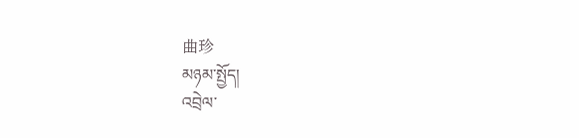曲珍
མཉམ་སྤྱོད།
འབྲེལ་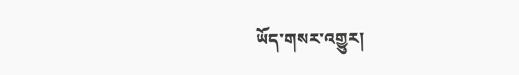ཡོད་གསར་འགྱུར།